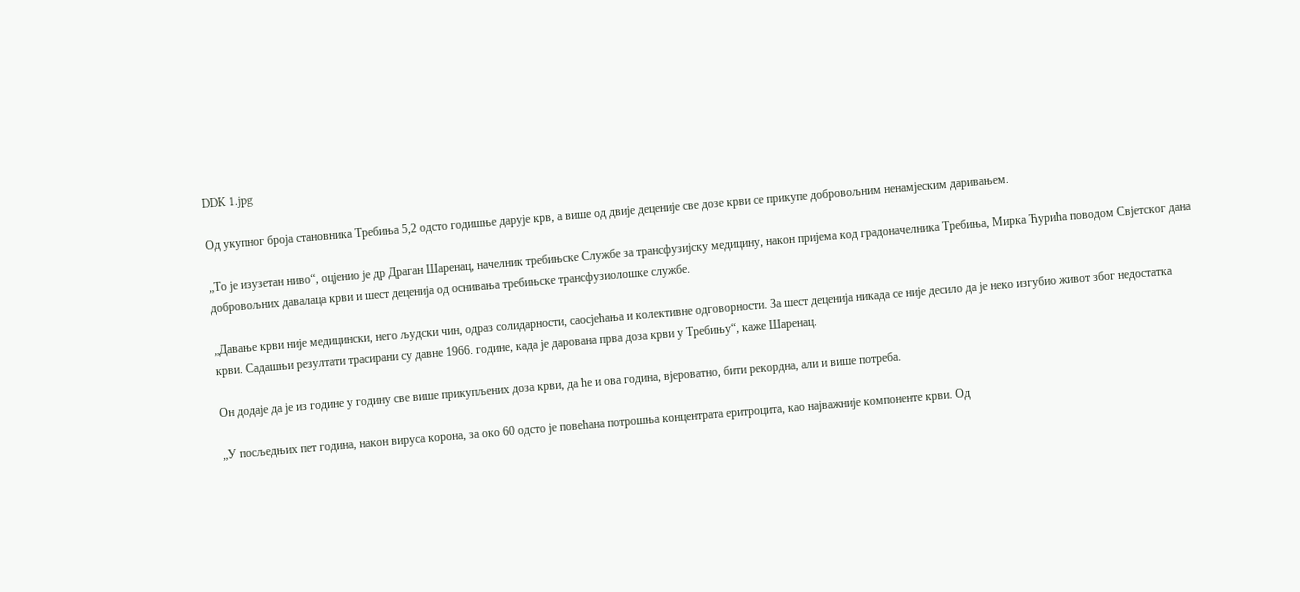DDK 1.jpg

Од укупног броја становника Требиња 5,2 одсто годишње дарује крв, а више од двије деценије све дозе крви се прикупе добровољним ненамјеским даривањем.

„То је изузетан ниво“, оцјенио je др Драган Шаренац, начелник требињске Службе за трансфузијску медицину, након пријема код градоначелника Требиња, Мирка Ћурића поводом Свјетског дана добровољних давалаца крви и шест деценија од оснивања требињске трансфузиолошке службе.

„Давање крви није медицински, него људски чин, одраз солидарности, саосјећања и колективне одговорности. За шест деценија никада се није десило да је неко изгубио живот због недостатка крви. Садашњи резултати трасирани су давне 1966. године, када је дарована прва доза крви у Требињу“, каже Шаренац.

Он додаје да је из године у годину све више прикупљених доза крви, да ће и ова година, вјероватно, бити рекордна, али и више потреба.

„У посљедњих пет година, након вируса корона, за око 60 одсто је повећана потрошња концентрата еритроцита, као најважније компоненте крви. Од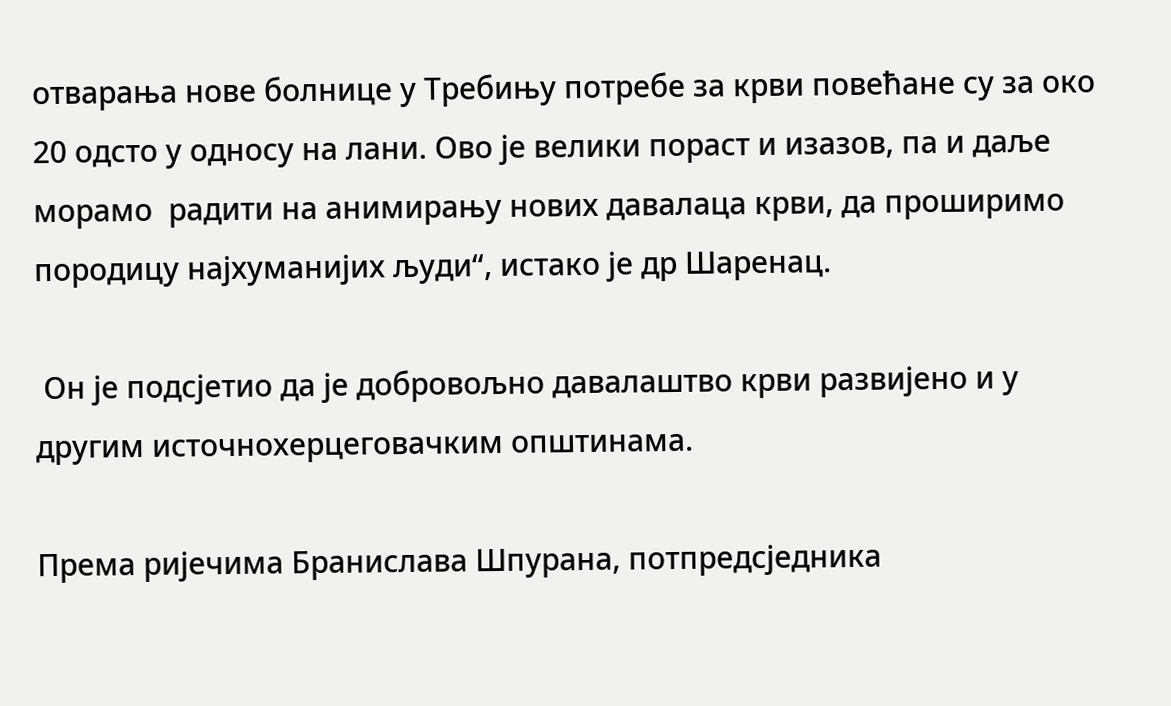отварања нове болнице у Требињу потребе за крви повећане су за око 20 одсто у односу на лани. Ово је велики пораст и изазов, па и даље морамо  радити на анимирању нових давалаца крви, да проширимо породицу најхуманијих људи“, истако је др Шаренац.

 Он је подсјетио да је добровољно давалаштво крви развијено и у другим источнохерцеговачким општинама.

Према ријечима Бранислава Шпурана, потпредсједника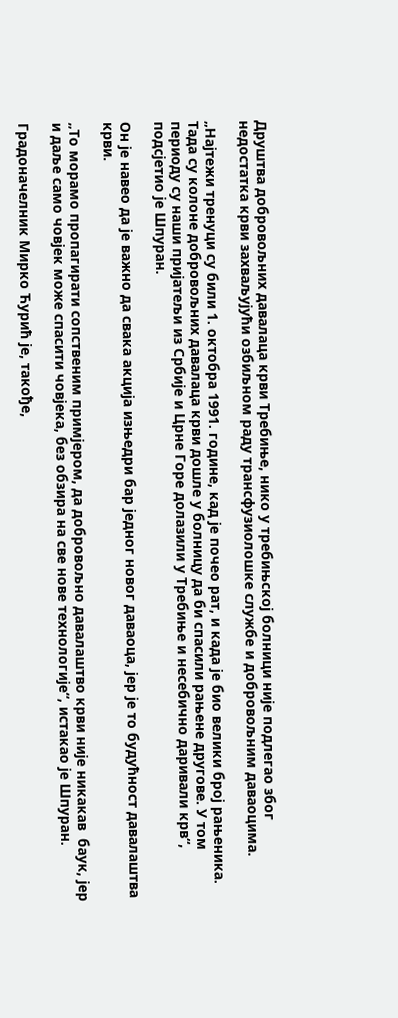Друштва добровољних давалаца крви Требиње, нико у требињској болници није подлегао због недостатка крви захваљујући озбиљном раду трансфузиолошке службе и добровољним даваоцима.

„Најтежи тренуци су били 1. октобра 1991. године, кад је почео рат, и када је био велики број рањеника. Тада су колоне добровољних давалаца крви дошле у болницу да би спасили рањене другове. У том периоду су наши пријатељи из Србије и Црне Горе долазили у Требиње и несебично даривали крв“, подсјетио је Шпуран.

Он је навео да је важно да свака акција изњедри бар једног новог даваоца, јер је то будућност давалаштва крви.

„То морамо пропагирати сопственим примјером, да добровољно давалаштво крви није никакав  баук, јер и даље само човјек може спасити човјека, без обзира на све нове технологије“, истакао је Шпуран.

Градоначелник Мирко Ћурић је, такође,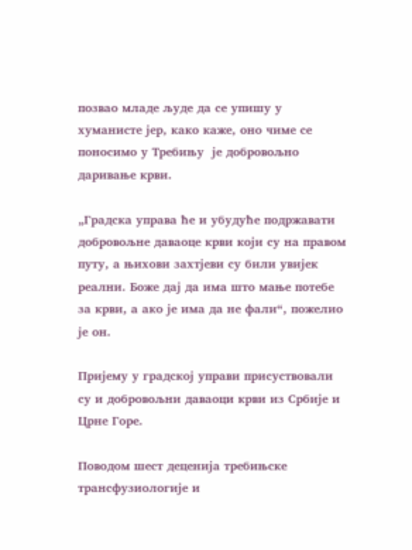позвао младе људе да се упишу у хуманисте јер, како каже, оно чиме се поносимо у Требињу  је добровољно даривање крви.

„Градска управа ће и убудуће подржавати добровољне даваоце крви који су на правом путу, а њихови захтјеви су били увијек реални. Боже дај да има што мање потебе за крви, а ако је има да не фали“, пожелио је он.

Пријему у градској управи присуствовали су и добровољни даваоци крви из Србије и Црне Горе.

Поводом шест деценија требињске трансфузиологије и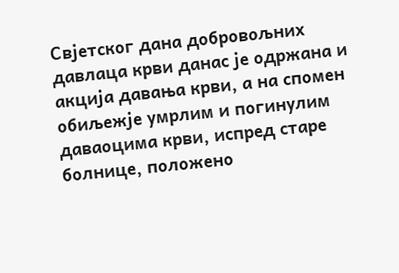Свјетског дана добровољних давлаца крви данас је одржана и акција давања крви, а на спомен обиљежје умрлим и погинулим даваоцима крви, испред старе болнице, положено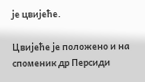је цвијеће.

Цвијеће је положено и на споменик др Персиди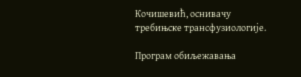Кочишевић, оснивачу требињске трансфузиологије.

Програм обиљежавања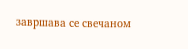завршава се свечаном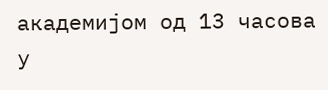академијом од 13 часова у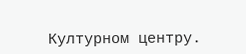Културном центру.